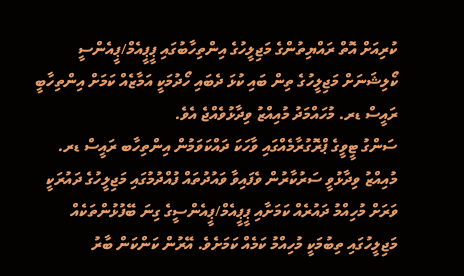ކުރިއަށް އޮތް ރައްޔިތުންގެ މަޖިލީހުގެ އިންތިހާބުގައި ޕީޕީއެމް/ޕީއެންސީ ކޯލިޝަނަށް މަޖިލީހުގެ ތިން ބައި ކުޅަ ދެބައި ހޯދުމަކީ އަމާޒެއް ކަމަށް އިންތިހާބީ ރައީސް ޑރ. މުހައްމަދު މުއިއްޒު ވިދާޅުވެއްޖެ އެވެ.
ސަންގު ޓީވީގެ ޕްރޮގުރާމެއްގައި ވާހަކަ ދައްކަވަމުން އިންތިހާބ ރައީސް ޑރ. މުއިއްޒު ވިދާޅުވީ ސަރުކާރުން ވެފައިވާ ވައުދުތައް ފުއްދުމުގައި މަޖިލީހުގެ ދައުރަކީ ވަރަށް މުހިއްމު ދައުރެއް ކަމަށާއި ޕީޕީއެމް/ޕީއެންސީގެ ގިނަ ބޭފުޅުންތަކެއް މަޖިލީހުގައި ތިބުމަކީ މުހިއްމު ކަމެއް ކަމަށެވެ. އޭރުން ކަންކަން ބާރު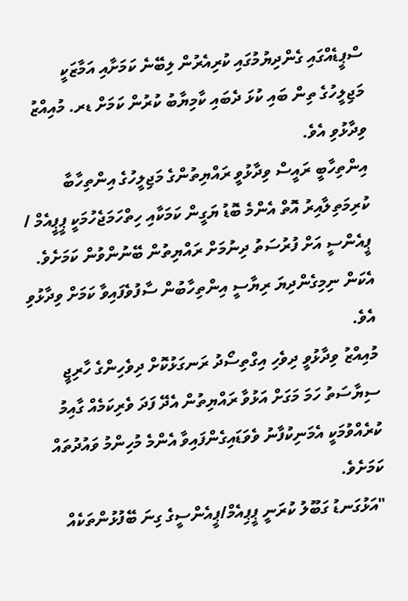ސްޕީޑެއްގައި ގެންދިޔުމުގައި ކުރިއެރުން ލިބޭނެ ކަމަށާއި އަމާޒަކީ މަޖިލީހުގެ ތިން ބައި ކުޅަ ދެބައި ކާމިޔާބު ކުރުން ކަމަށް ޑރ. މުއިއްޒު ވިދާޅުވި އެވެ.
އިންތިހާބީ ރައީސް ވިދާޅުވީ ރައްޔިތުންގެ މަޖިލީހުގެ އިންތިހާބާ ކުރިމަތިލާއިރު އޮތް އެންމެ ބޮޑު ޔަގީން ކަމަކާއި ހިތްހަމަޖެހުމަކީ ޕީޕީއެމް / ޕީއެންސީ އަށް ފުރުސަތު ދިނުމަށް ރައްޔިތުން ބޭނުންވުން ކަމަށެވެ. އެކަން ނިމިގެންދިޔަ ރިޔާސީ އިންތިހާބުން ސާފުވެފައިވާ ކަމަށް ވިދާޅުވި އެވެ.
މުއިއްޒު ވިދާޅުވީ ދިވެހި އިގްތިސޯދު ރަނގަޅުކޮށް ދިވެހިންގެ ހާރިޖީ ސިޔާސަތު ހަމަ މަގަށް އަޅުވާ ރައްޔިތުން އެދޭ ފަދަ ވެރިކަމެއް ގާއިމު ކުރެއްވުމަކީ އެމަނިކުފާނު ވެވަޑައިގެންފައިވާ އެންމެ މުހިންމު ވައުދުތައް ކަމަށެވެ.
"އަޅުގަނޑު ގަބޫލު ކުރަނީ ޕީޕިއެމް/ޕީއެންސީގެ ގިނަ ބޭފުޅުންތަކެއް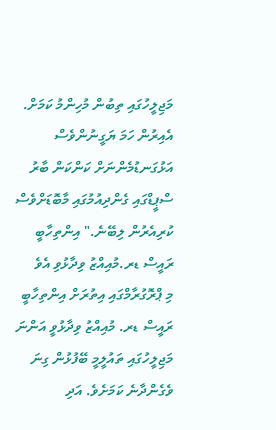މަޖިލީހުގައި ތިބުން މުހިންމު ކަމަށް. އެއިރުން ހަމަ ޔަގީނުންވެސް އަޅުގަނޑުމެންނަށް ކަންކަން ބާރު ސްޕީޑްގައި ގެންދިއުމުގައި މާބޮޑަށްވެސް ކުރިއެރުން ލިބޭނެ." އިންތިހާބީ ރައީސް ޑރ.މުއިއްޒު ވިދާޅުވި އެވެ
މި ޕްރޮގުރާމްގައި އިތުރަށް އިންތިހާބީ ރައީސް ޑރ. މުއިއްޒު ވިދާޅުވީ އަންނަ މަޖިލީހުގައި ތައުލީމީ ބޭފުޅުން ގިނަ ވެގެންދާނެ ކަމަށެވެ. އަދި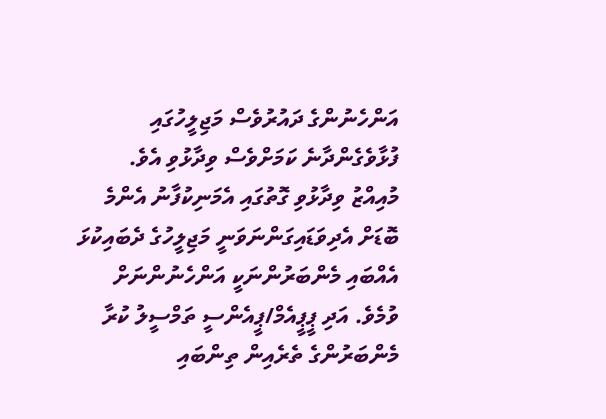އަންހެނުންގެ ދައުރުވެސް މަޖިލީހުގައި ފުޅާވެގެންދާނެ ކަމަށްވެސް ވިދާޅުވި އެވެ.
މުއިއްޒު ވިދާޅުވި ގޮތުގައި އެމަނިކުފާނު އެންމެ ބޮޑަށް އެދިވަޑައިގަންނަވަނީ މަޖިލީހުގެ ދެބައިކުޅަ އެއްބައި މެންބަރުންނަކީ އަންހެނުންނަށް ވުމެވެ. އަދި ޕީޕީއެމް/ޕީއެންސީ ތަމްސީލު ކުރާ މެންބަރުންގެ ތެރެއިން ތިންބައި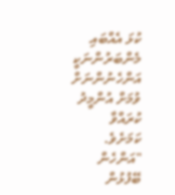ކުޅަ އެއްބައި މެންބަރުންނަކީ އަންހެނުންނަށް ވުމަށް އުންމީދު ކުރައްވާ ކަމަށެވެ.
"އަންހެން ބޭފުޅުން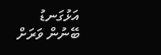އަޅުގަނޑު ބޭނުން ވަރަށް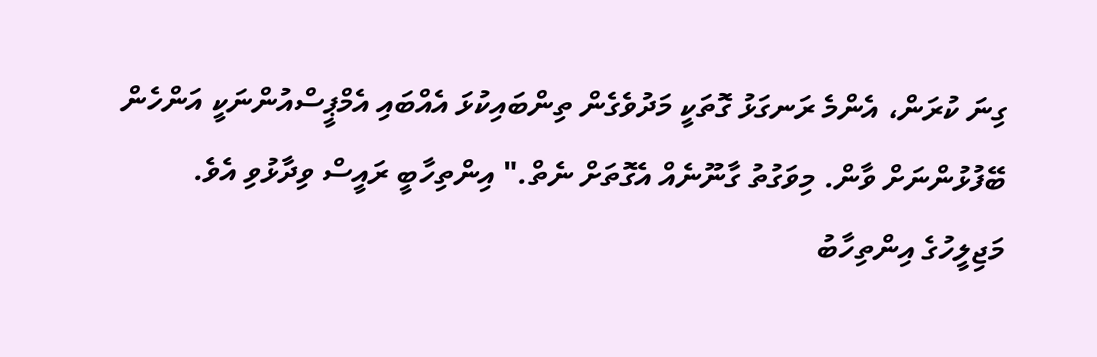ގިނަ ކުރަން، އެންމެ ރަނގަޅު ގޮތަކީ މަދުވެގެން ތިންބައިކުޅަ އެއްބައި އެމްޕީސްއުންނަކީ އަންހެން ބޭފުޅުންނަށް ވާން. މިވަގުތު ގާނޫނެއް އެގޮތަށް ނެތް." އިންތިހާބީ ރައީސް ވިދާޅުވި އެވެ.
މަޖިލީހުގެ އިންތިހާބު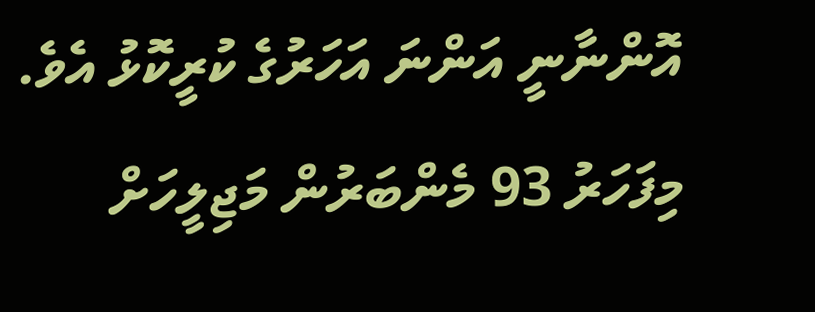އޮންނާނީ އަންނަ އަހަރުގެ ކުރީކޮޅު އެވެ. މިފަހަރު 93 މެންބަރުން މަޖިލީހަށް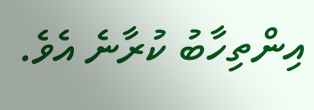އިންތިހާބު ކުރާނެ އެވެ.